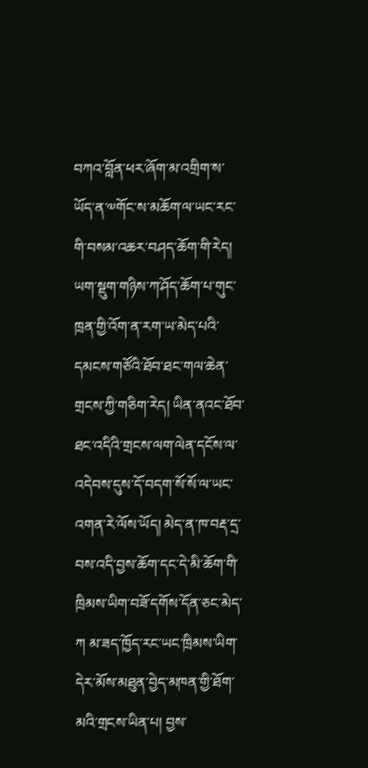བཀའ་བློན་ཕར་ཞོག་མ་འགྲིག་ས་ཡོད་ན་༧གོང་ས་མཆོག་ལ་ཡང་རང་གི་བསམ་འཆར་བཤད་ཆོག་གི་རེད། ཡག་སྡུག་གཉིས་ཀ་ཤོད་ཆོག་པ་གུང་ཁྲན་གྱི་འོག་ན་རག་ཡ་མེད་པའི་དམངས་གཙོའི་ཐོབ་ཐང་གལ་ཆེན་གྲངས་ཀྱི་གཅིག་རེད། ཡིན་ནའང་ཐོབ་ཐང་འདིའི་གྲངས་ལག་ལེན་དངོས་ལ་འདེབས་དུས་དོ་བདག་སོ་སོ་ལ་ཡང་འགན་རེ་ལོས་ཡོད། མེད་ན་ཁ་བརྡ་དྲ་བས་འདི་བྱས་ཆོག་དང་དེ་མི་ཆོག་གི་ཁྲིམས་ཡིག་བཟོ་དགོས་དོན་ཅང་མེད་ཀ མ་ཟད་ཁྱོད་རང་ཡང་ཁྲིམས་ཡིག་དེར་མོས་མཐུན་བྱེད་མཁན་གྱི་ཐོག་མའི་གྲངས་ཡིན་པ། བྱས་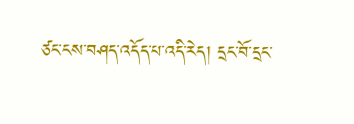ཙང་ངས་བཤད་འདོད་པ་འདི་རེད། དྲང་བོ་དྲང་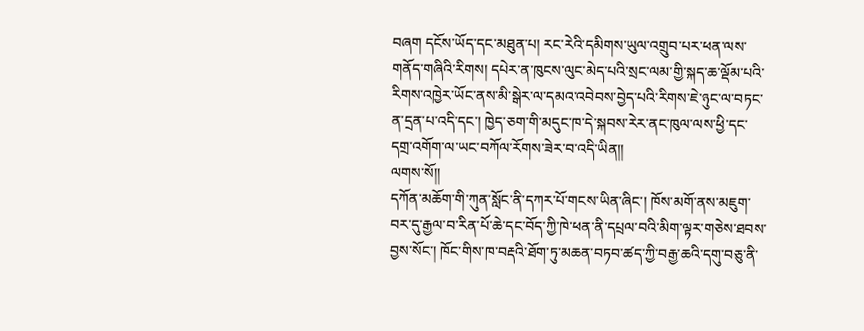བཞག དངོས་ཡོད་དང་མཐུན་པ། རང་རེའི་དམིགས་ཡུལ་འགྲུབ་པར་ཕན་ལས་གནོད་གཞིའི་རིགས། དཔེར་ན་ཁུངས་ལུང་མེད་པའི་སྲང་ལམ་གྱི་སྐད་ཆ་ལྡོམ་པའི་རིགས་འཁྱེར་ཡོང་ནས་མི་སྒེར་ལ་དམའ་འབེབས་བྱེད་པའི་རིགས་ཇེ་ཉུང་ལ་བཏང་ན་དྲན་པ་འདི་དང་། ཁྱེད་ཅག་གི་མདུང་ཁ་དེ་སྐབས་རེར་ནང་ཁུལ་ལས་ཕྱི་དང་དགྲ་འགོག་ལ་ཡང་བཀོལ་རོགས་ཟེར་བ་འདི་ཡིན།།
ལགས་སོ།།
དཀོན་མཆོག་གི་ཀུན་སློང་ནི་དཀར་པོ་གངས་ཡིན་ཞིང་། ཁོས་མགོ་ནས་མཇུག་བར་དུ་རྒྱལ་བ་རིན་པོ་ཆེ་དང་བོད་ཀྱི་ཁེ་ཕན་ནི་དཔྲལ་བའི་མིག་ལྟར་གཅེས་ཐབས་བྱས་སོང་། ཁོང་གིས་ཁ་བརྡའི་ཐོག་ཏུ་མཆན་བཏབ་ཚད་ཀྱི་བརྒྱ་ཆའི་དགུ་བཅུ་ནི་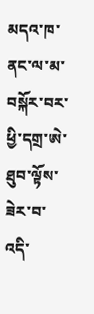མདའ་ཁ་ནང་ལ་མ་བསྐོར་བར་ཕྱི་དགྲ་ཨེ་ཐུབ་ལྟོས་ཟེར་བ་འདི་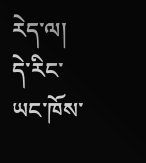རེད་ལ། དེ་རིང་ཡང་ཁོས་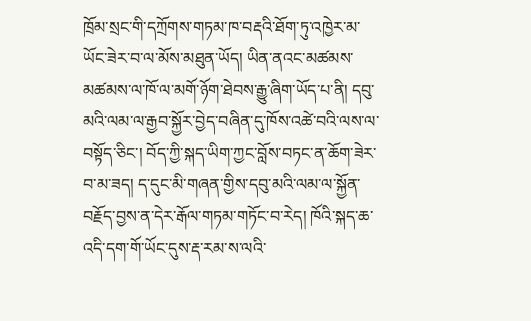ཁྲོམ་སྲང་གི་དཀྲོགས་གཏམ་ཁ་བརྡའི་ཐོག་ཏུ་འཁྱེར་མ་ཡོང་ཟེར་བ་ལ་མོས་མཐུན་ཡོད། ཡིན་ནའང་མཚམས་མཚམས་ལ་ཁོ་ལ་མགོ་ཉོག་ཐེབས་རྒྱུ་ཞིག་ཡོད་པ་ནི། དབུ་མའི་ལམ་ལ་རྒྱབ་སྐྱོར་བྱེད་བཞིན་དུ་ཁོས་འཚེ་བའི་ལས་ལ་བསྟོད་ཅིང་། བོད་ཀྱི་སྐད་ཡིག་ཀྱང་བློས་བཏང་ན་ཆོག་ཟེར་བ་མ་ཟད། ད་དུང་མི་གཞན་གྱིས་དབུ་མའི་ལམ་ལ་སྐྱོན་བརྗོད་བྱས་ན་དེར་རྒོལ་གཏམ་གཏོང་བ་རེད། ཁོའི་སྐད་ཆ་འདི་དག་གོ་ཡོང་དུས་རྡ་རམ་ས་ལའི་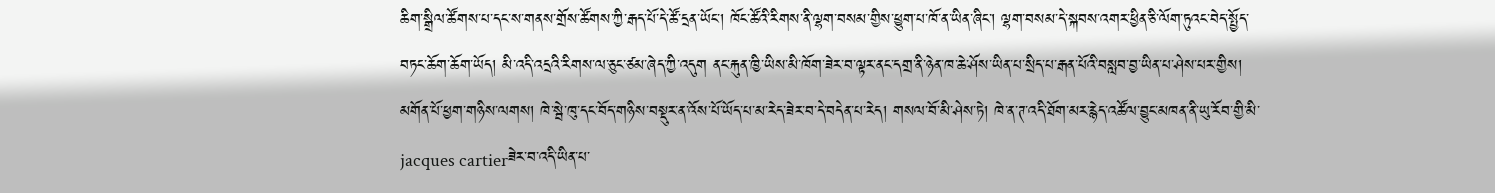ཆིག་སྒྲིལ་ཚོགས་པ་དང་ས་གནས་གྲོས་ཚོགས་ཀྱི་རྒད་པོ་དེ་ཚོ་དྲན་ཡོང་། ཁོང་ཚོའི་རིགས་ནི་ལྷག་བསམ་གྱིས་ཕྱུག་པ་ཁོ་ན་ཡིན་ཞིང་། ལྷག་བསམ་དེ་སྐབས་འགར་ཕྱིན་ཅི་ལོག་ཏུའང་བེད་སྤྱོད་བཏང་ཆོག་ཆོག་ཡོད། མི་འདི་འདྲའི་རིགས་ལ་ཅུང་ཙམ་ཞེད་ཀྱི་འདུག ནང་རྐུན་ཁྱི་ཡིས་མི་ཁོག་ཟེར་བ་ལྟར་ནང་དགྲ་ནི་ཉེན་ཁ་ཆེ་ཤོས་ཡིན་པ་སྲིད་པ་རྒན་པོའི་བསླབ་བྱ་ཡིན་པ་ཤེས་པར་གྱིས།
མགོན་པོ་ཕྱག་གཉིས་ལགས། ཁེ་སྦེ་ཁུ་དང་བོད་གཉིས་བསྡུར་ན་འོས་པོ་ཡོད་པ་མ་རེད་ཟེར་བ་དེ་བདེན་པ་རེད། གསལ་བོ་མི་ཤེས་ཏེ། ཁེ་ན་ཊ་འདི་ཐོག་མར་རྙེད་འཚོལ་བྱུང་མཁན་ནི་ཡུ་རོབ་གྱི་མི་jacques cartierཟེར་བ་འདི་ཡིན་པ་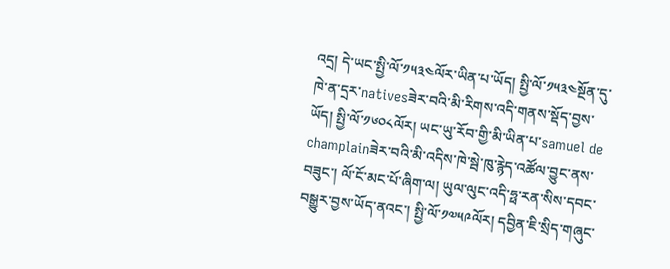འདྲ། དེ་ཡང་སྤྱི་ལོ་༡༥༣༤ལོར་ཡིན་པ་ཡོད། སྤྱི་ལོ་༡༥༣༤སྔོན་དུ་ཁེ་ན་དྲར་nativesཟེར་བའི་མི་རིགས་འདི་གནས་སྡོད་བྱས་ཡོད། སྤྱི་ལོ་༡༦༠༨ལོར། ཡང་ཡུ་རོབ་གྱི་མི་ཡིན་པ་samuel de champlainཟེར་བའི་མི་འདིས་ཁེ་སྦེ་ཁུ་རྙེད་འཚོལ་བྱུང་ནས་བཟུང་། ལོ་ངོ་མང་པོ་ཞིག་ལ། ཡུལ་ལུང་འདི་ཧྥ་རན་སིས་དབང་བསྒྱུར་བྱས་ཡོད་ནའང་། སྤྱི་ལོ་༡༧༥༩ལོར། དབྱིན་ཇི་སྲིད་གཞུང་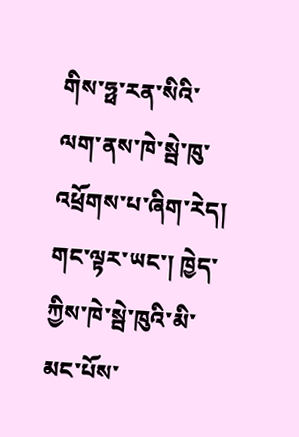གིས་ཧྥ་རན་སིའི་ལག་ནས་ཁེ་སྦེ་ཁུ་འཕྲོགས་པ་ཞིག་རེད། གང་ལྟར་ཡང་། ཁྱེད་ཀྱིས་ཁེ་སྦེ་ཁུའི་མི་མང་པོས་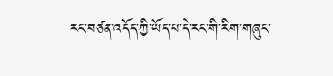རང་བཙན་འདོད་ཀྱི་ཡོད་པ་དེ་རང་གི་རིག་གཞུང་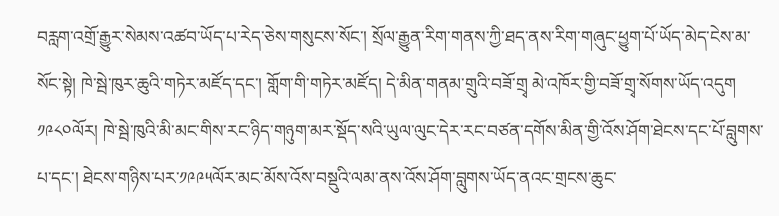བརླག་འགྲོ་རྒྱུར་སེམས་འཚབ་ཡོད་པ་རེད་ཅེས་གསུངས་སོང་། སྲོལ་རྒྱུན་རིག་གནས་ཀྱི་ཐད་ནས་རིག་གཞུང་ཕྱུག་པོ་ཡོད་མེད་ངེས་མ་སོང་སྟེ། ཁེ་སྦེ་ཁུར་ཆུའི་གཏེར་མཛོད་དང་། གློག་གི་གཏེར་མཛོད། དེ་མིན་གནམ་གྲུའི་བཟོ་གྲྭ མེ་འཁོར་གྱི་བཟོ་གྲྭ་སོགས་ཡོད་འདུག ༡༩༨༠ལོར། ཁེ་སྦེ་ཁུའི་མི་མང་གིས་རང་ཉིད་གཉུག་མར་སྡོད་སའི་ཡུལ་ལུང་དེར་རང་བཙན་དགོས་མིན་གྱི་འོས་ཤོག་ཐེངས་དང་པོ་བླུགས་པ་དང་། ཐེངས་གཉིས་པར་༡༩༩༥ལོར་མང་མོས་འོས་བསྡུའི་ལམ་ནས་འོས་ཤོག་བླུགས་ཡོད་ནའང་གྲངས་ཆུང་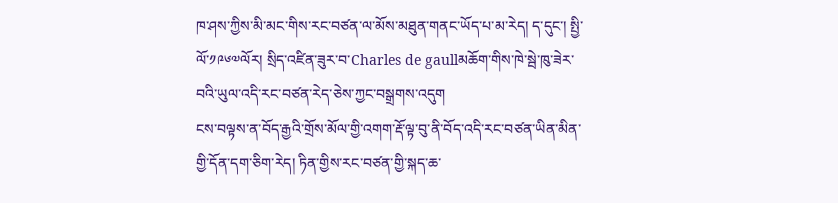ཁ་ཤས་ཀྱིས་མི་མང་གིས་རང་བཙན་ལ་མོས་མཐུན་གནང་ཡོད་པ་མ་རེད། ད་དུང་། སྤྱི་ལོ་༡༩༦༧ལོར། སྲིད་འཛིན་ཟུར་བ་Charles de gaullམཆོག་གིས་ཁེ་སྦེ་ཁུ་ཟེར་བའི་ཡུལ་འདི་རང་བཙན་རེད་ཅེས་ཀྱང་བསྒྲགས་འདུག
ངས་བལྟས་ན་བོད་རྒྱའི་གྲོས་མོལ་གྱི་འགག་རྡོ་ལྟ་བུ་ནི་བོད་འདི་རང་བཙན་ཡིན་མིན་གྱི་དོན་དག་ཅིག་རེད། ཏིན་གྱིས་རང་བཙན་གྱི་སྐད་ཆ་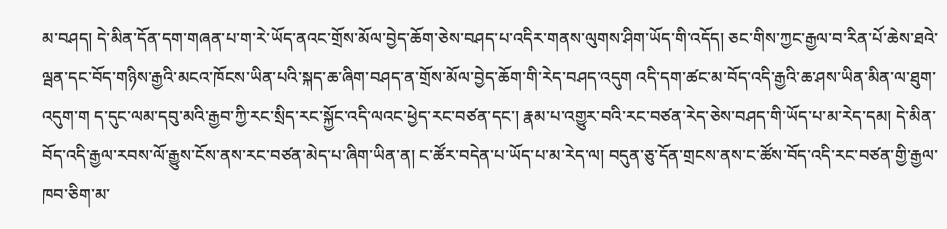མ་བཤད། དེ་མིན་དོན་དག་གཞན་པ་ག་རེ་ཡོད་ནའང་གྲོས་མོལ་བྱེད་ཆོག་ཅེས་བཤད་པ་འདིར་གནས་ལུགས་ཤིག་ཡོད་གི་འདོད། ཅང་གིས་ཀྱང་རྒྱལ་བ་རིན་པོ་ཆེས་ཐའེ་ལྦན་དང་བོད་གཉིས་རྒྱའི་མངའ་ཁོངས་ཡིན་པའི་སྐད་ཆ་ཞིག་བཤད་ན་གྲོས་མོལ་བྱེད་ཆོག་གི་རེད་བཤད་འདུག འདི་དག་ཚང་མ་བོད་འདི་རྒྱའི་ཆ་ཤས་ཡིན་མིན་ལ་ཐུག་འདུག་ག ད་དུང་ལམ་དབུ་མའི་རྒྱབ་ཀྱི་རང་སྲིད་རང་སྐྱོང་འདི་ལའང་ཕྱེད་རང་བཙན་དང་། རྣམ་པ་འགྱུར་བའི་རང་བཙན་རེད་ཅེས་བཤད་གི་ཡོད་པ་མ་རེད་དམ། དེ་མིན་བོད་འདི་རྒྱལ་རབས་ལོ་རྒྱུས་ངོས་ནས་རང་བཙན་མེད་པ་ཞིག་ཡིན་ན། ང་ཚོར་བདེན་པ་ཡོད་པ་མ་རེད་ལ། བདུན་ཅུ་དོན་གྲངས་ནས་ང་ཚོས་བོད་འདི་རང་བཙན་གྱི་རྒྱལ་ཁབ་ཅིག་མ་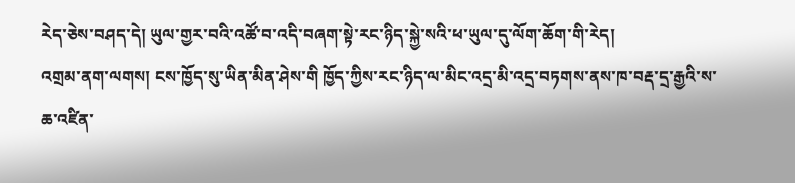རེད་ཅེས་བཤད་དེ། ཡུལ་གྱར་བའི་འཚོ་བ་འདི་བཞག་སྟེ་རང་ཉིད་སྐྱེ་སའི་ཕ་ཡུལ་དུ་ལོག་ཆོག་གི་རེད།
འགྲམ་ནག་ལགས། ངས་ཁྱོད་སུ་ཡིན་མིན་ཤེས་གི ཁྱོད་ཀྱིས་རང་ཉིད་ལ་མིང་འདྲ་མི་འདྲ་བཏགས་ནས་ཁ་བརྡ་དྲ་རྒྱའི་ས་ཆ་འཛིན་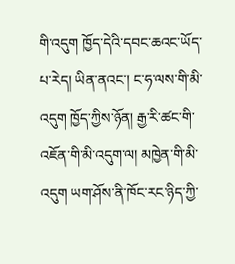གི་འདུག ཁྱོད་དེའི་དབང་ཆའང་ཡོད་པ་རེད། ཡིན་ནའང་། ང་ཧ་ལས་གི་མི་འདུག ཁྱོད་ཀྱིས་ཉོན། རྒྱ་རི་ཚང་གི་འཇོན་གི་མི་འདུག་ལ། མཁྱེན་གི་མི་འདུག ཡག་ཤོས་ནི་ཁོང་རང་ཉིད་ཀྱི་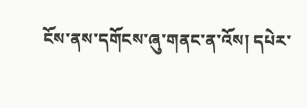ངོས་ནས་དགོངས་ཞུ་གནང་ན་འོས། དཔེར་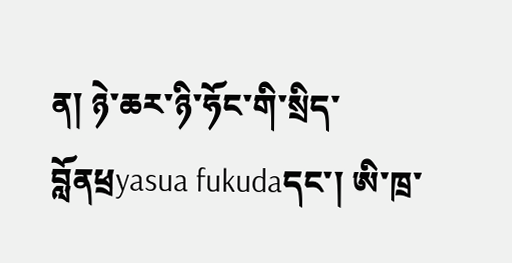ན། ཉེ་ཆར་ཉི་ཧོང་གི་སྲིད་བློནཕྲyasua fukudaདང་། ཨི་ཁྲ་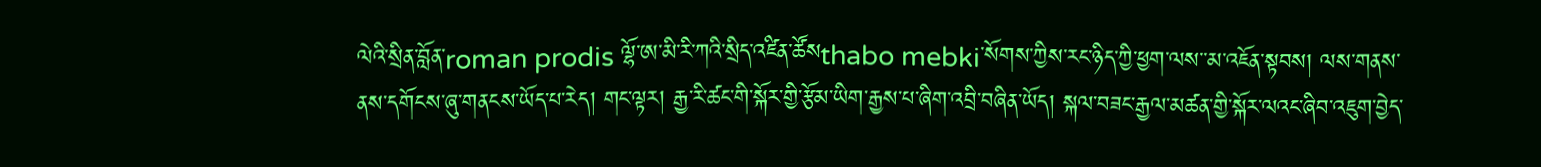ལེའི་སྲིན་བློན་roman prodis ལྷོ་ཨ་མི་རི་ཀའི་སྲིད་འཛིན་ཚོསthabo mebki་སོགས་ཀྱིས་རང་ཉིད་ཀྱི་ཕྱག་ལས་་མ་འཇོན་སྟབས། ལས་གནས་ནས་དགོངས་ཞུ་གནངས་ཡོད་པ་རེད། གང་ལྟར། རྒྱ་རི་ཚང་གི་སྐོར་གྱི་རྩོམ་ཡིག་རྒྱས་པ་ཞིག་འབྲི་བཞིན་ཡོད། སྐལ་བཟང་རྒྱལ་མཚན་གྱི་སྐོར་ལའང་ཞིབ་འཇུག་བྱེད་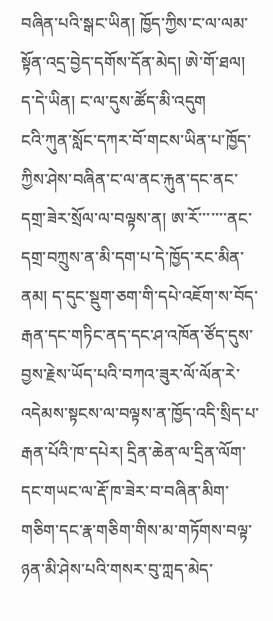བཞིན་པའི་སྒང་ཡིན། ཁྱོད་ཀྱིས་ང་ལ་ལམ་སྟོན་འདྲ་བྱེད་དགོས་དོན་མེད། ཨེ་གོ་ཐལ། ད་དེ་ཡིན། ང་ལ་དུས་ཚོད་མི་འདུག
ངའི་ཀུན་སློང་དཀར་བོ་གངས་ཡིན་པ་ཁྱོད་ཀྱིས་ཤེས་བཞིན་ང་ལ་ནང་རྐུན་དང་ནང་དགྲ་ཟེར་སྲོལ་ལ་བལྟས་ན། ཨ་རོ་་་་་་་ནང་དགྲ་བཀྲུས་ན་མི་དག་པ་དེ་ཁྱོད་རང་མིན་ནམ། ད་དུང་སྡུག་ཅག་གི་དཔེ་འཇོག་ས་བོད་རྒན་དང་གཏིང་ནད་དང་ཤ་འཁོན་ཙོད་དུས་བྱས་རྗེས་ཡོད་པའི་བཀའ་ཟུར་ལོ་ལོན་རེ་འདེམས་སྟངས་ལ་བལྟས་ན་ཁྱོད་འདི་སྲིད་པ་རྒན་པོའི་ཁ་དཔེར། དྲིན་ཆེན་ལ་དྲིན་ལོག་དང་གཡང་ལ་རྡོ་ཁ་ཟེར་བ་བཞིན་མིག་གཅིག་དང་རྣ་གཅིག་གིས་མ་གཏོགས་བལྟ་ཉན་མི་ཤེས་པའི་གསར་བུ་ཀླད་མེད་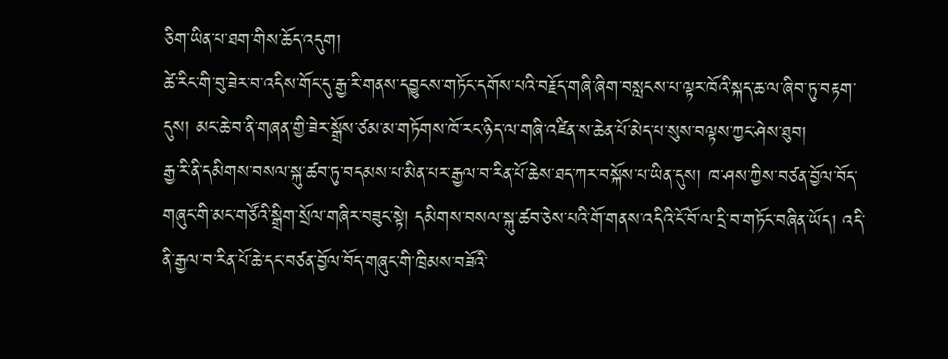ཅིག་ཡིན་པ་ཐག་གིས་ཆོད་འདུག།
ཚེ་རིང་གི་བུ་ཟེར་བ་འདིས་གོང་དུ་རྒྱ་རི་གནས་དབྱུངས་གཏོང་དགོས་པའི་བརྗོད་གཞི་ཞིག་བསླངས་པ་ལྟར་ཁོའི་སྐད་ཆ་ལ་ཞིབ་ཏུ་བརྟག་དུས། མང་ཆེ་བ་ནི་གཞན་གྱི་ཟེར་སྒྲོས་ཙམ་མ་གཏོགས་ཁོ་རང་ཉིད་ལ་གཞི་འཛིན་ས་ཆེན་པོ་མེད་པ་སུས་བལྟས་ཀྱང་ཤེས་ཐུབ།
རྒྱ་རི་ནི་དམིགས་བསལ་སྐུ་ཚབ་ཏུ་བདམས་པ་མིན་པར་རྒྱལ་བ་རིན་པོ་ཆེས་ཐད་ཀར་བསྐོས་པ་ཡིན་དུས། ཁ་ཤས་ཀྱིས་བཙན་བྱོལ་བོད་གཞུང་གི་མང་གཙོའི་སྒྲིག་སྲོལ་གཞིར་བཟུང་སྟེ། དམིགས་བསལ་སྐུ་ཚབ་ཅེས་པའི་གོ་གནས་འདིའི་ངོ་བོ་ལ་དྲི་བ་གཏོང་བཞིན་ཡོད། འདི་ནི་རྒྱལ་བ་རིན་པོ་ཆེ་དང་བཙན་བྱོལ་བོད་གཞུང་གི་ཁྲིམས་བཟོའི་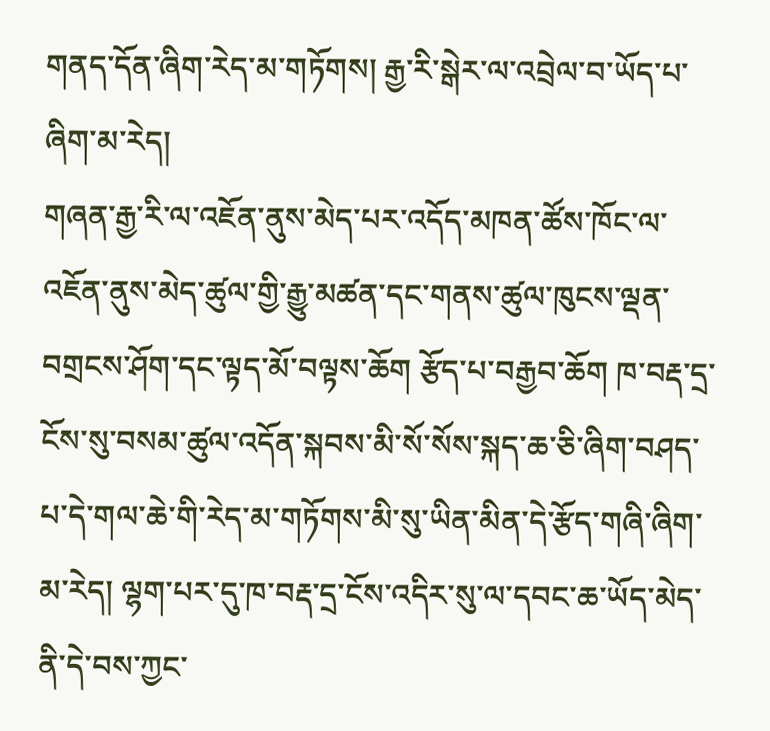གནད་དོན་ཞིག་རེད་མ་གཏོགས། རྒྱ་རི་སྒེར་ལ་འབྲེལ་བ་ཡོད་པ་ཞིག་མ་རེད།
གཞན་རྒྱ་རི་ལ་འཇོན་ནུས་མེད་པར་འདོད་མཁན་ཚོས་ཁོང་ལ་འཇོན་ནུས་མེད་ཚུལ་གྱི་རྒྱུ་མཚན་དང་གནས་ཚུལ་ཁུངས་ལྡན་བགྲངས་ཤོག་དང་ལྟད་མོ་བལྟས་ཆོག རྩོད་པ་བརྒྱབ་ཆོག ཁ་བརྡ་དྲ་ངོས་སུ་བསམ་ཚུལ་འདོན་སྐབས་མི་སོ་སོས་སྐད་ཆ་ཅི་ཞིག་བཤད་པ་དེ་གལ་ཆེ་གི་རེད་མ་གཏོགས་མི་སུ་ཡིན་མིན་དེ་རྩོད་གཞི་ཞིག་མ་རེད། ལྷག་པར་དུ་ཁ་བརྡ་དྲ་ངོས་འདིར་སུ་ལ་དབང་ཆ་ཡོད་མེད་ནི་དེ་བས་ཀྱང་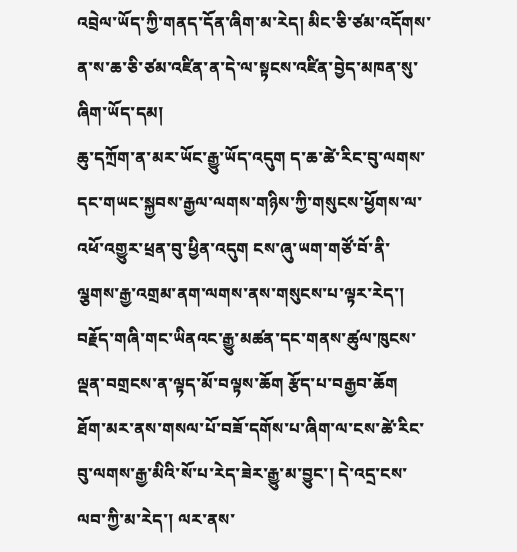འབྲེལ་ཡོད་ཀྱི་གནད་དོན་ཞིག་མ་རེད། མིང་ཅི་ཙམ་འདོགས་ན་ས་ཆ་ཅི་ཙམ་འཛིན་ན་དེ་ལ་སྟངས་འཛིན་བྱེད་མཁན་སུ་ཞིག་ཡོད་དམ།
ཆུ་དཀྲོག་ན་མར་ཡོང་རྒྱུ་ཡོད་འདུག ད་ཆ་ཚེ་རིང་བུ་ལགས་དང་གཡང་སྐྱབས་རྒྱལ་ལགས་གཉིས་ཀྱི་གསུངས་ཕྱོགས་ལ་འཕོ་འགྱུར་ཕྲན་བུ་ཕྱིན་འདུག ངས་ཞུ་ཡག་གཙོ་བོ་ནི་ལྕགས་རྒྱ་འགྲམ་ནག་ལགས་ནས་གསུངས་པ་ལྟར་རེད་། བརྗོད་གཞི་གང་ཡིནའང་རྒྱུ་མཚན་དང་གནས་ཚུལ་ཁུངས་ལྡན་བགྲངས་ན་ལྟད་མོ་བལྟས་ཆོག རྩོད་པ་བརྒྱབ་ཆོག
ཐོག་མར་ནས་གསལ་པོ་བཟོ་དགོས་པ་ཞིག་ལ་ངས་ཚེ་རིང་བུ་ལགས་རྒྱ་མིའི་སོ་པ་རེད་ཟེར་རྒྱུ་མ་བྱུང་། དེ་འདྲ་ངས་ལབ་ཀྱི་མ་རེད་། ལར་ནས་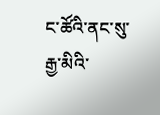ང་ཚོའི་ནང་སུ་རྒྱ་མིའི་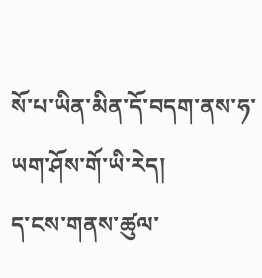སོ་པ་ཡིན་མིན་དོ་བདག་ནས་ཧ་ཡག་ཤོས་གོ་ཡི་རེད།
ད་ངས་གནས་ཚུལ་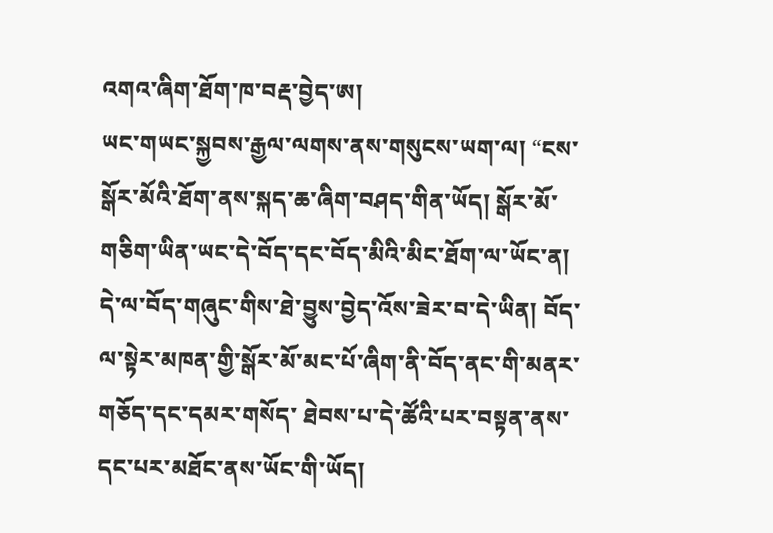འགའ་ཞིག་ཐོག་ཁ་བརྡ་བྱེད་ཨ།
ཡང་གཡང་སྐྱབས་རྒྱལ་ལགས་ནས་གསུངས་ཡག་ལ། “ངས་སྒོར་མོའི་ཐོག་ནས་སྐད་ཆ་ཞིག་བཤད་གིན་ཡོད། སྒོར་མོ་གཅིག་ཡིན་ཡང་དེ་བོད་དང་བོད་མིའི་མིང་ཐོག་ལ་ཡོང་ན། དེ་ལ་བོད་གཞུང་གིས་ཐེ་བྱུས་བྱེད་འོས་ཟེར་བ་དེ་ཡིན། བོད་ལ་སྟེར་མཁན་གྱི་སྒོར་མོ་མང་པོ་ཞིག་ནི་བོད་ནང་གི་མནར་གཅོད་དང་དམར་གསོད་ ཐེབས་པ་དེ་ཚོའི་པར་བསྟན་ནས་དང་པར་མཐོང་ནས་ཡོང་གི་ཡོད།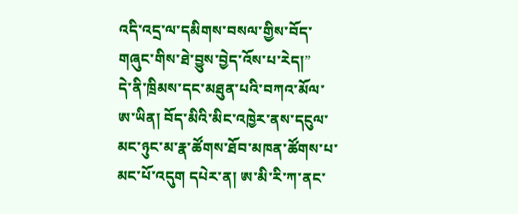འདི་འདྲ་ལ་དམིགས་བསལ་གྱིས་བོད་གཞུང་གིས་ཐེ་བྱུས་བྱེད་འོས་པ་རེད།”
དེ་ནི་ཁྲིམས་དང་མཐུན་པའི་བཀའ་མོལ་ཨ་ཡིན། བོད་མིའི་མིང་འཁྱེར་ནས་དངུལ་མང་ཉུང་མ་རྣ་ཚོགས་ཐོབ་མཁན་ཚོགས་པ་མང་པོ་འདུག དཔེར་ན། ཨ་མི་རི་ཀ་ནང་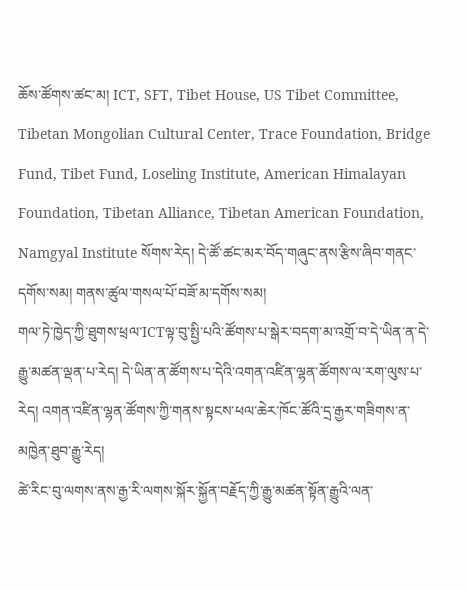ཆོས་ཚོགས་ཚང་མ། ICT, SFT, Tibet House, US Tibet Committee, Tibetan Mongolian Cultural Center, Trace Foundation, Bridge Fund, Tibet Fund, Loseling Institute, American Himalayan Foundation, Tibetan Alliance, Tibetan American Foundation, Namgyal Institute སོགས་རེད། དེ་ཚོ་ཚང་མར་བོད་གཞུང་ནས་རྩིས་ཞིབ་གནང་དགོས་སམ། གནས་ཚུལ་གསལ་པོ་བཟོ་མ་དགོས་སམ།
གལ་ཏེ་ཁྱེད་ཀྱི་ཐུགས་ཕྲལ་ICTལྟ་བུ་སྤྱི་པའི་ཚོགས་པ་སྒེར་བདག་མ་འགྲོ་བ་དེ་ཡིན་ན་དེ་རྒྱུ་མཚན་ལྡན་པ་རེད། དེ་ཡིན་ན་ཚོགས་པ་དེའི་འགན་འཛིན་ལྷན་ཚོགས་ལ་རག་ལུས་པ་རེད། འགན་འཛིན་ལྷན་ཚོགས་ཀྱི་གནས་སྟངས་ཕལ་ཆེར་ཁོང་ཚོའི་དྲ་རྒྱར་གཟིགས་ན་མཁྱེན་ཐུབ་རྒྱུ་རེད།
ཚེ་རིང་བུ་ལགས་ནས་རྒྱ་རི་ལགས་སྐོར་སྐྱོན་བརྗོད་ཀྱི་རྒྱུ་མཚན་སྟོན་རྒྱུའི་ལན་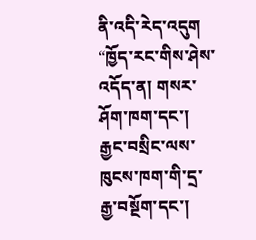ནི་འདི་རེད་འདུག “ཁྱོད་རང་གིས་ཤེས་འདོད་ན། གསར་ཤོག་ཁག་དང་། རྒྱང་བསྲིང་ལས་ཁུངས་ཁག་གི་དྲ་རྒྱ་བསྔོག་དང་།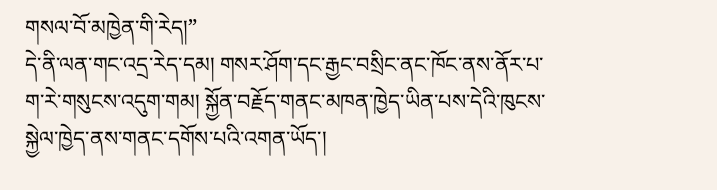གསལ་བོ་མཁྱེན་གི་རེད།”
དེ་ནི་ལན་གང་འདྲ་རེད་དམ། གསར་ཤོག་དང་རྒྱང་བསྲིང་ནང་ཁོང་ནས་ནོར་པ་ག་རེ་གསུངས་འདུག་གམ། སྐྱོན་བརྗོད་གནང་མཁན་ཁྱེད་ཡིན་པས་དེའི་ཁུངས་སྐྱེལ་ཁྱེད་ནས་གནང་དགོས་པའི་འགན་ཡོད་།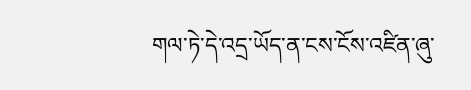གལ་ཏེ་དེ་འདྲ་ཡོད་ན་ངས་ངོས་འཛིན་ཞུ་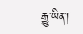རྒྱུ་ཡིན་།